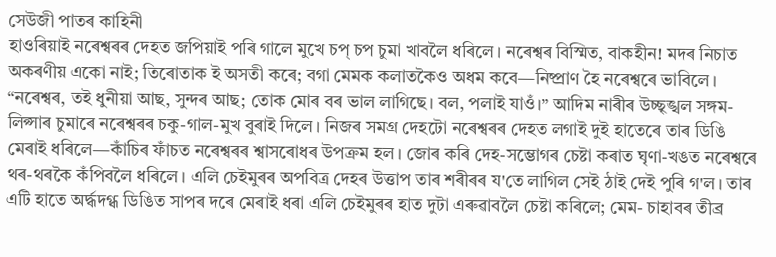সেউজী পাতৰ কাহিনী
হাওৰিয়াই নৰেশ্বৰৰ দেহত জপিয়াই পৰি গালে মুখে চপ্ চপ চুমা খাবলৈ ধৰিলে। নৰেশ্বৰ বিস্মিত, বাকহীন! মদৰ নিচাত অকৰণীয় একো নাই; তিৰোতাক ই অসতী কৰে; বগা মেমক কলাতকৈও অধম কবে—নিষ্প্ৰাণ হৈ নৰেশ্বৰে ভাবিলে।
“নৰেশ্বৰ, তই ধুনীয়া আছ, সুন্দৰ আছ; তোক মোৰ বৰ ভাল লাগিছে। বল, পলাই যাওঁ।” আদিম নাৰীৰ উচ্ছৃঙ্খল সঙ্গম-লিপ্সাৰ চুমাৰে নৰেশ্বৰৰ চকু-গাল-মুখ বুৰাই দিলে। নিজৰ সমগ্ৰ দেহটো নৰেশ্বৰৰ দেহত লগাই দুই হাতেৰে তাৰ ডিঙি মেৰাই ধৰিলে—কাঁচিৰ ফাঁচত নৰেশ্বৰৰ শ্বাসৰোধৰ উপক্ৰম হল। জোৰ কৰি দেহ-সম্ভোগৰ চেষ্টা কৰাত ঘৃণা-খঙত নৰেশ্বৰে থৰ-থৰকৈ কঁপিবলৈ ধৰিলে। এলি চেইমুৰৰ অপবিত্ৰ দেহৰ উত্তাপ তাৰ শৰীৰৰ য'তে লাগিল সেই ঠাই দেই পুৰি গ'ল। তাৰ এটি হাতে অৰ্দ্ধদগ্ধ ডিঙিত সাপৰ দৰে মেৰাই ধৰা এলি চেইমুৰৰ হাত দুটা এৰুৱাবলৈ চেষ্টা কৰিলে; মেম- চাহাবৰ তীব্ৰ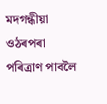মদগন্ধীয়া ওঠৰপৰা পৰিত্ৰাণ পাবলৈ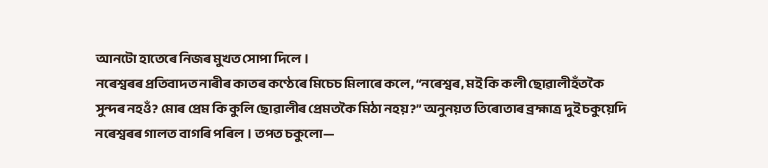আনটো হাতেৰে নিজৰ মুখত সোপা দিলে।
নৰেশ্বৰৰ প্ৰতিবাদত নাৰীৰ কাতৰ কণ্ঠেৰে মিচেচ মিলাৰে কলে, “নৰেশ্বৰ, মই কি কলী ছোৱালীহঁতকৈ সুন্দৰ নহওঁ? মোৰ প্ৰেম কি কুলি ছোৱালীৰ প্ৰেমতকৈ মিঠা নহয়?” অনুনয়ত তিৰোতাৰ ব্ৰহ্মাত্ৰ দুই চকুয়েদি নৰেশ্বৰৰ গালত বাগৰি পৰিল। তপত চকুলো—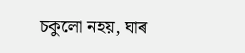চকুলো নহয়, ঘাৰ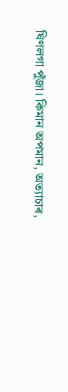ঘিণলগা পুঁজা। কিমান অপমান, অত্যাচাৰ,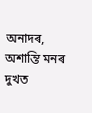অনাদৰ, অশান্তি মনৰ দুখত